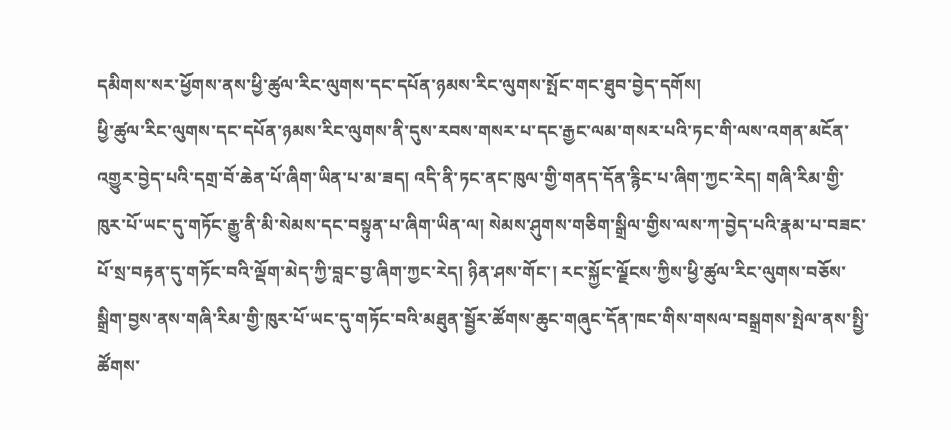དམིགས་སར་ཕྱོགས་ནས་ཕྱི་ཚུལ་རིང་ལུགས་དང་དཔོན་ཉམས་རིང་ལུགས་སྤོང་གང་ཐུབ་བྱེད་དགོས།
ཕྱི་ཚུལ་རིང་ལུགས་དང་དཔོན་ཉམས་རིང་ལུགས་ནི་དུས་རབས་གསར་པ་དང་རྒྱང་ལམ་གསར་པའི་ཏང་གི་ལས་འགན་མངོན་འགྱུར་བྱེད་པའི་དགྲ་བོ་ཆེན་པོ་ཞིག་ཡིན་པ་མ་ཟད། འདི་ནི་ཏང་ནང་ཁུལ་གྱི་གནད་དོན་རྙིང་པ་ཞིག་ཀྱང་རེད། གཞི་རིམ་གྱི་ཁུར་པོ་ཡང་དུ་གཏོང་རྒྱུ་ནི་མི་སེམས་དང་བསྟུན་པ་ཞིག་ཡིན་ལ། སེམས་ཤུགས་གཅིག་སྒྲིལ་གྱིས་ལས་ཀ་བྱེད་པའི་རྣམ་པ་བཟང་པོ་སྲ་བརྟན་དུ་གཏོང་བའི་ལྡོག་མེད་ཀྱི་བླང་བྱ་ཞིག་ཀྱང་རེད། ཉིན་ཤས་གོང་། རང་སྐྱོང་ལྗོངས་ཀྱིས་ཕྱི་ཚུལ་རིང་ལུགས་བཅོས་སྒྲིག་བྱས་ནས་གཞི་རིམ་གྱི་ཁུར་པོ་ཡང་དུ་གཏོང་བའི་མཐུན་སྦྱོར་ཚོགས་ཆུང་གཞུང་དོན་ཁང་གིས་གསལ་བསྒྲགས་སྤེལ་ནས་སྤྱི་ཚོགས་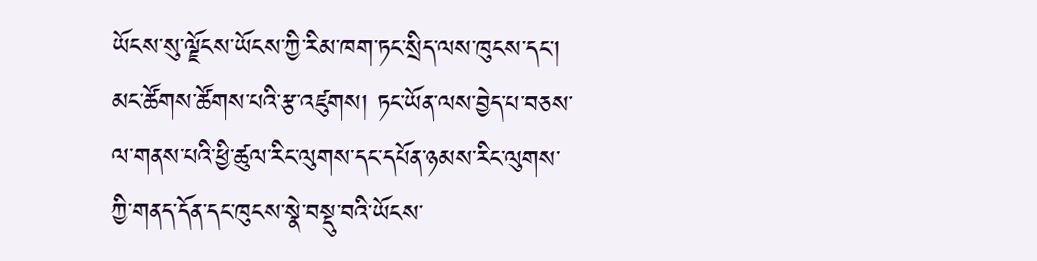ཡོངས་སུ་ལྗོངས་ཡོངས་ཀྱི་རིམ་ཁག་ཏང་སྲིད་ལས་ཁུངས་དང་། མང་ཚོགས་ཚོགས་པའི་རྩ་འཛུགས། ཏང་ཡོན་ལས་བྱེད་པ་བཅས་ལ་གནས་པའི་ཕྱི་ཚུལ་རིང་ལུགས་དང་དཔོན་ཉམས་རིང་ལུགས་ཀྱི་གནད་དོན་དང་ཁུངས་སྣེ་བསྡུ་བའི་ཡོངས་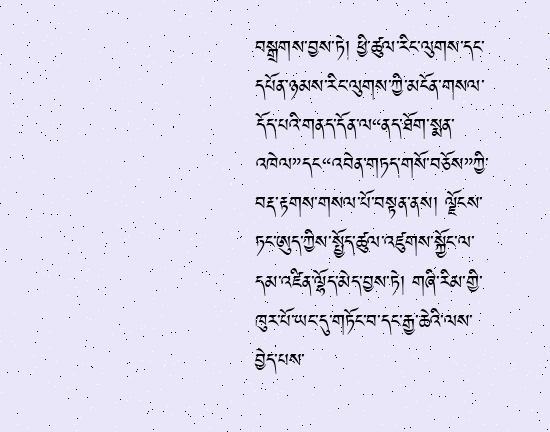བསྒྲགས་བྱས་ཏེ། ཕྱི་ཚུལ་རིང་ལུགས་དང་དཔོན་ཉམས་རིང་ལུགས་ཀྱི་མངོན་གསལ་དོད་པའི་གནད་དོན་ལ“ནད་ཐོག་སྨན་འཁེལ”དང“འབེན་གཏད་གསོ་བཅོས”ཀྱི་བརྡ་རྟགས་གསལ་པོ་བསྟན་ནས། ལྗོངས་ཏང་ཨུད་ཀྱིས་སྤྱོད་ཚུལ་འཛུགས་སྐྱོང་ལ་དམ་འཛིན་ལྷོད་མེད་བྱས་ཏེ། གཞི་རིམ་གྱི་ཁུར་པོ་ཡང་དུ་གཏོང་བ་དང་རྒྱ་ཆེའི་ལས་བྱེད་པས་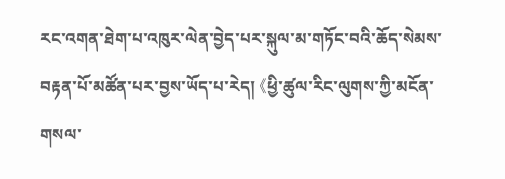རང་འགན་ཐེག་པ་འཁུར་ལེན་བྱེད་པར་སྐུལ་མ་གཏོང་བའི་ཆོད་སེམས་བརྟན་པོ་མཚོན་པར་བྱས་ཡོད་པ་རེད། 《ཕྱི་ཚུལ་རིང་ལུགས་ཀྱི་མངོན་གསལ་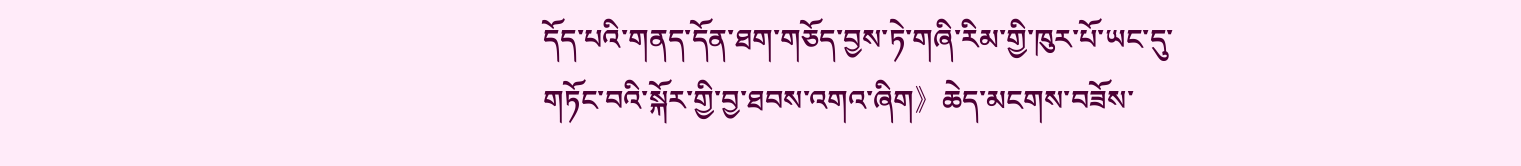དོད་པའི་གནད་དོན་ཐག་གཅོད་བྱས་ཏེ་གཞི་རིམ་གྱི་ཁུར་པོ་ཡང་དུ་གཏོང་བའི་སྐོར་གྱི་བྱ་ཐབས་འགའ་ཞིག》ཆེད་མངགས་བཟོས་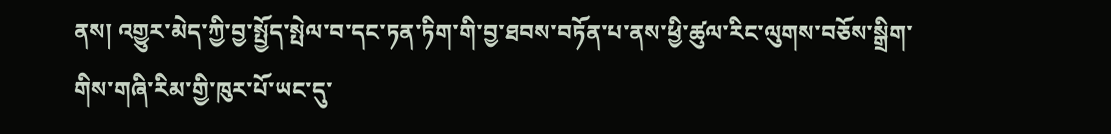ནས། འགྱུར་མེད་ཀྱི་བྱ་སྤྱོད་སྤེལ་བ་དང་ཏན་ཏིག་གི་བྱ་ཐབས་བཏོན་པ་ནས་ཕྱི་ཚུལ་རིང་ལུགས་བཅོས་སྒྲིག་གིས་གཞི་རིམ་གྱི་ཁུར་པོ་ཡང་དུ་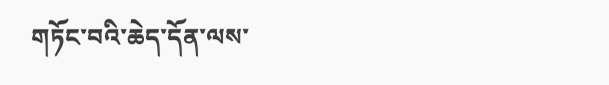གཏོང་བའི་ཆེད་དོན་ལས་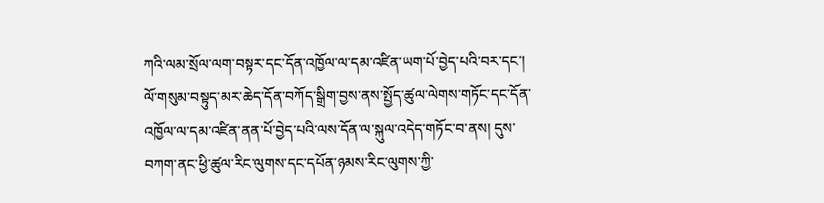ཀའི་ལམ་སྲོལ་ལག་བསྟར་དང་དོན་འཁྱོལ་ལ་དམ་འཛིན་ཡག་པོ་བྱེད་པའི་བར་དང་། ལོ་གསུམ་བསྟུད་མར་ཆེད་དོན་བཀོད་སྒྲིག་བྱས་ནས་སྤྱོད་ཚུལ་ལེགས་གཏོང་དང་དོན་འཁྱོལ་ལ་དམ་འཛིན་ནན་པོ་བྱེད་པའི་ལས་དོན་ལ་སྐུལ་འདེད་གཏོང་བ་ནས། དུས་བཀག་ནང་ཕྱི་ཚུལ་རིང་ལུགས་དང་དཔོན་ཉམས་རིང་ལུགས་ཀྱི་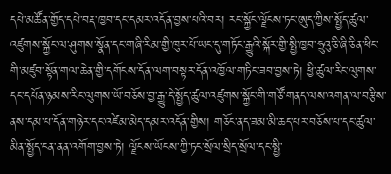དཔེ་མཚོན་གྱོད་དཔེ་བརྡ་ཁྱབ་དང་དམར་འདོན་བྱས་པའི་བར། རང་སྐྱོང་ལྗོངས་ཏང་ཨུད་ཀྱིས་སྤྱོད་ཚུལ་འཛུགས་སྐྱོང་ལ་ཤུགས་སྣོན་དང་གཞི་རིམ་གྱི་ཁུར་པོ་ཡང་དུ་གཏོང་རྒྱུའི་སྐོར་གྱི་སྤྱི་ཁྱབ་ཧྲུའུ་ཅི་ཞི་ཅིན་ཕིང་གི་མཛུབ་སྟོན་གལ་ཆེན་གྱི་དགོངས་དོན་ལག་བསྟར་དོན་འཁྱོལ་གཏིང་ཟབ་བྱས་ཏེ། ཕྱི་ཚུལ་རིང་ལུགས་དང་དཔོན་ཉམས་རིང་ལུགས་ཡོ་བཅོས་བྱ་རྒྱུ་དེ་སྤྱོད་ཚུལ་འཛུགས་སྐྱོང་གི་གཙོ་གནད་ལས་འགན་ལ་བརྩིས་ནས་དམ་པ་དོན་གཉེར་དང་འཛེམ་མེད་དམར་འདོན་གྱིས། གཅོང་ནད་ཟམ་མི་ཆད་པར་བཅོས་པ་དང་ཚུལ་མིན་སྤྱོད་ངན་ནན་འགོག་བྱས་ཏེ། ལྗོངས་ཡོངས་ཀྱི་ཏང་སྲོལ་སྲིད་སྲོལ་དང་སྤྱི་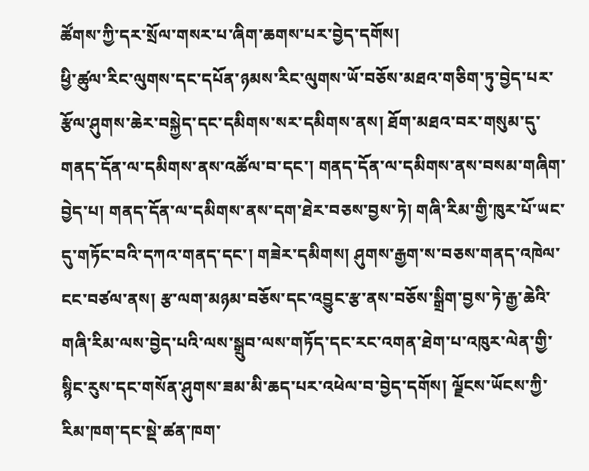ཚོགས་ཀྱི་དར་སྲོལ་གསར་པ་ཞིག་ཆགས་པར་བྱེད་དགོས།
ཕྱི་ཚུལ་རིང་ལུགས་དང་དཔོན་ཉམས་རིང་ལུགས་ཡོ་བཅོས་མཐའ་གཅིག་ཏུ་བྱེད་པར་རྩོལ་ཤུགས་ཆེར་བསྐྱེད་དང་དམིགས་སར་དམིགས་ནས། ཐོག་མཐའ་བར་གསུམ་དུ་གནད་དོན་ལ་དམིགས་ནས་འཚོལ་བ་དང་། གནད་དོན་ལ་དམིགས་ནས་བསམ་གཞིག་བྱེད་པ། གནད་དོན་ལ་དམིགས་ནས་དག་ཐེར་བཅས་བྱས་ཏེ། གཞི་རིམ་གྱི་ཁུར་པོ་ཡང་དུ་གཏོང་བའི་དཀའ་གནད་དང་། གཟེར་དམིགས། ཤུགས་རྒྱག་ས་བཅས་གནད་འཁེལ་ངང་བཙལ་ནས། རྩ་ལག་མཉམ་བཅོས་དང་འབྱུང་རྩ་ནས་བཅོས་སྒྲིག་བྱས་ཏེ་རྒྱ་ཆེའི་གཞི་རིམ་ལས་བྱེད་པའི་ལས་སྒྲུབ་ལས་གཏོད་དང་རང་འགན་ཐེག་པ་འཁུར་ལེན་གྱི་སྙིང་རུས་དང་གསོན་ཤུགས་ཟམ་མི་ཆད་པར་འཕེལ་བ་བྱེད་དགོས། ལྗོངས་ཡོངས་ཀྱི་རིམ་ཁག་དང་སྡེ་ཚན་ཁག་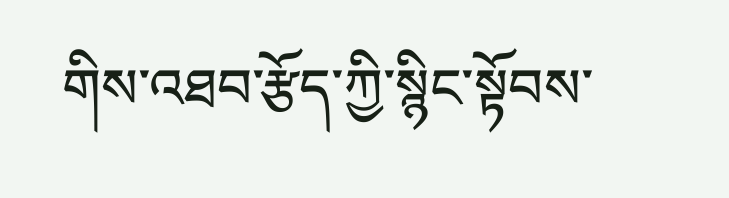གིས་འཐབ་རྩོད་ཀྱི་སྙིང་སྟོབས་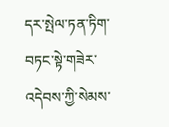དར་སྤེལ་ཏན་ཏིག་བཏང་སྟེ་གཟེར་འདེབས་ཀྱི་སེམས་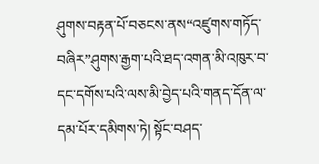ཤུགས་བརྟན་པོ་བཅངས་ནས“འཛུགས་གཏོད་བཞིར”ཤུགས་རྒྱག་པའི་ཐད་འགན་མི་འཁུར་བ་དང་དགོས་པའི་ལས་མི་བྱེད་པའི་གནད་དོན་ལ་དམ་པོར་དམིགས་ཏེ། སྟོང་བཤད་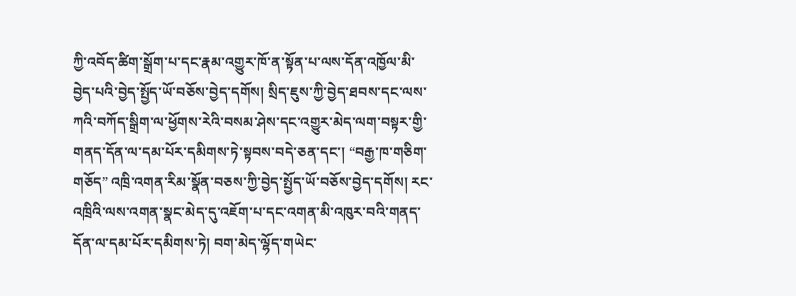ཀྱི་འབོད་ཚིག་སྒྲོག་པ་དང་རྣམ་འགྱུར་ཁོ་ན་སྟོན་པ་ལས་དོན་འཁྱོལ་མི་བྱེད་པའི་བྱེད་སྤྱོད་ཡོ་བཅོས་བྱེད་དགོས། སྲིད་ཇུས་ཀྱི་བྱེད་ཐབས་དང་ལས་ཀའི་བཀོད་སྒྲིག་ལ་ཕྱོགས་རེའི་བསམ་ཤེས་དང་འགྱུར་མེད་ལག་བསྟར་གྱི་གནད་དོན་ལ་དམ་པོར་དམིགས་ཏེ་སྟབས་བདེ་ཅན་དང་། “བརྒྱ་ཁ་གཅིག་གཅོད” འཁྲི་འགན་རིམ་སྣོན་བཅས་ཀྱི་བྱེད་སྤྱོད་ཡོ་བཅོས་བྱེད་དགོས། རང་འཁྲིའི་ལས་འགན་སྣང་མེད་དུ་འཇོག་པ་དང་འགན་མི་འཁུར་བའི་གནད་དོན་ལ་དམ་པོར་དམིགས་ཏེ། བག་མེད་ལྷོད་གཡེང་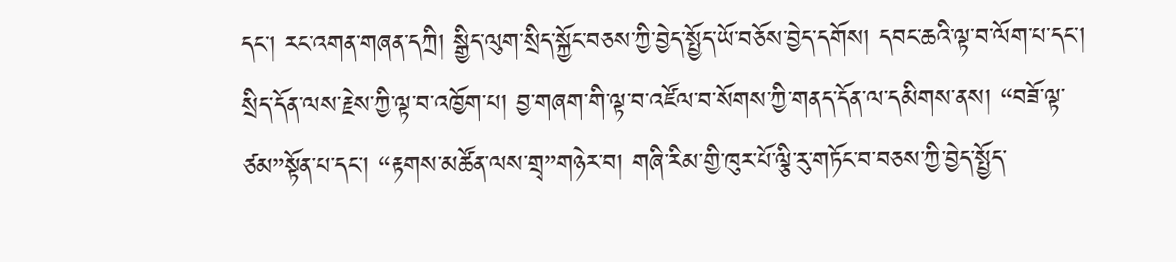དང་། རང་འགན་གཞན་དཀྲི། སྒྱིད་ལུག་སྲིད་སྐྱོང་བཅས་ཀྱི་བྱེད་སྤྱོད་ཡོ་བཅོས་བྱེད་དགོས། དབང་ཆའི་ལྟ་བ་ལོག་པ་དང་། སྲིད་དོན་ལས་རྗེས་ཀྱི་ལྟ་བ་འཁྱོག་པ། བྱ་གཞག་གི་ལྟ་བ་འཛོལ་བ་སོགས་ཀྱི་གནད་དོན་ལ་དམིགས་ནས། “བཟོ་ལྟ་ཙམ”སྟོན་པ་དང་། “རྟགས་མཚོན་ལས་གྲྭ”གཉེར་བ། གཞི་རིམ་གྱི་ཁུར་པོ་ལྕི་རུ་གཏོང་བ་བཅས་ཀྱི་བྱེད་སྤྱོད་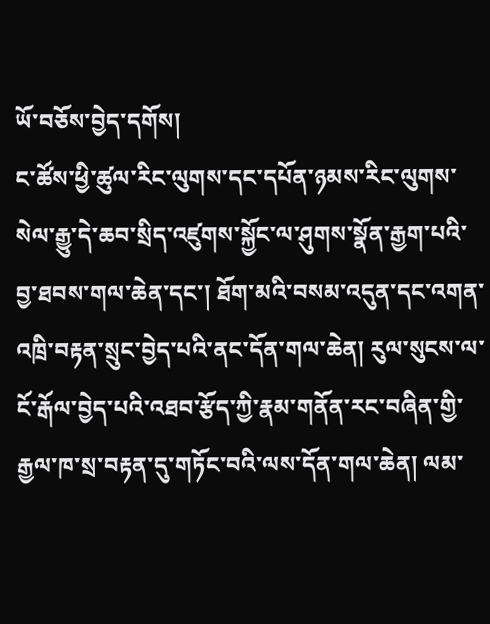ཡོ་བཅོས་བྱེད་དགོས།
ང་ཚོས་ཕྱི་ཚུལ་རིང་ལུགས་དང་དཔོན་ཉམས་རིང་ལུགས་སེལ་རྒྱུ་དེ་ཆབ་སྲིད་འཛུགས་སྐྱོང་ལ་ཤུགས་སྣོན་རྒྱག་པའི་བྱ་ཐབས་གལ་ཆེན་དང་། ཐོག་མའི་བསམ་འདུན་དང་འགན་འཁྲི་བརྟན་སྲུང་བྱེད་པའི་ནང་དོན་གལ་ཆེན། རུལ་སུངས་ལ་ངོ་རྒོལ་བྱེད་པའི་འཐབ་རྩོད་ཀྱི་རྣམ་གནོན་རང་བཞིན་གྱི་རྒྱལ་ཁ་སྲ་བརྟན་དུ་གཏོང་བའི་ལས་དོན་གལ་ཆེན། ལམ་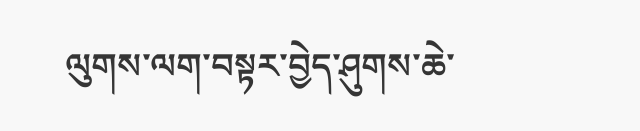ལུགས་ལག་བསྟར་བྱེད་ཤུགས་ཆེ་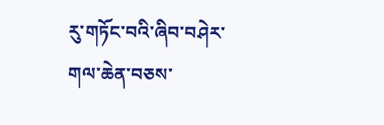རུ་གཏོང་བའི་ཞིབ་བཤེར་གལ་ཆེན་བཅས་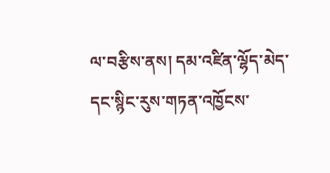ལ་བརྩིས་ནས། དམ་འཛིན་ལྷོད་མེད་དང་སྙིང་རུས་གཏན་འཁྱོངས་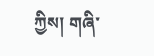ཀྱིས། གཞི་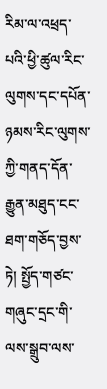རིམ་ལ་འཕྲད་པའི་ཕྱི་ཚུལ་རིང་ལུགས་དང་དཔོན་ཉམས་རིང་ལུགས་ཀྱི་གནད་དོན་རྒྱུན་མཐུད་ངང་ཐག་གཅོད་བྱས་ཏེ། སྤྱོད་གཙང་གཞུང་དྲང་གི་ལས་སྒྲུབ་ལས་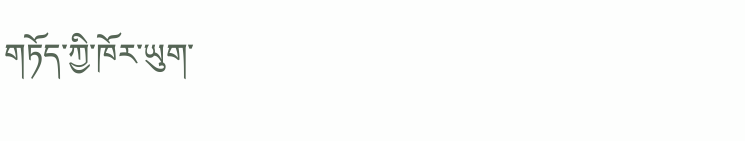གཏོད་ཀྱི་ཁོར་ཡུག་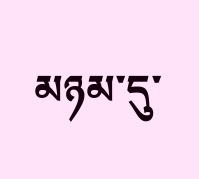མཉམ་དུ་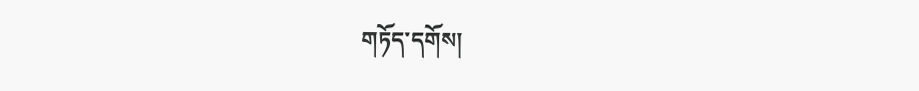གཏོད་དགོས།